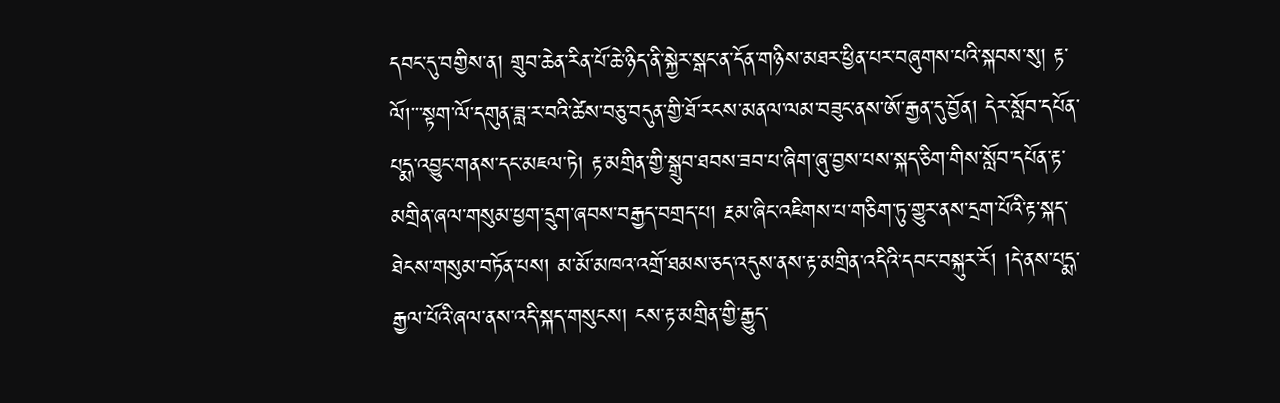དབང་དུ་བགྱིས་ན། གྲུབ་ཆེན་རིན་པོ་ཆེ་ཉིད་ནི་སྐྱེར་སྒང་ན་དོན་གཉིས་མཐར་ཕྱིན་པར་བཞུགས་པའི་སྐབས་སུ། རྟ་ལོ།་་་སྟག་ལོ་དགུན་ཟླ་ར་བའི་ཚེས་བཅུ་བདུན་གྱི་ཐོ་རངས་མནལ་ལམ་བཟུང་ནས་ཨོ་རྒྱན་དུ་བྱོན། དེར་སློབ་དཔོན་པདྨ་འབྱུང་གནས་དང་མཇལ་ཏེ། རྟ་མགྲིན་གྱི་སྒྲུབ་ཐབས་ཟབ་པ་ཞིག་ཞུ་བྱས་པས་སྐད་ཅིག་གིས་སློབ་དཔོན་རྟ་མགྲིན་ཞལ་གསུམ་ཕྱག་དྲུག་ཞབས་བརྒྱད་བགྲད་པ། རྔམ་ཞིང་འཇིགས་པ་གཅིག་ཏུ་གྱུར་ནས་དྲག་པོའི་རྟ་སྐད་ཐེངས་གསུམ་བཏོན་པས། མ་མོ་མཁའ་འགྲོ་ཐམས་ཅད་འདུས་ནས་རྟ་མགྲིན་འདིའི་དབང་བསྐུར་རོ། །དེ་ནས་པདྨ་རྒྱལ་པོའི་ཞལ་ནས་འདི་སྐད་གསུངས། ངས་རྟ་མགྲིན་གྱི་རྒྱུད་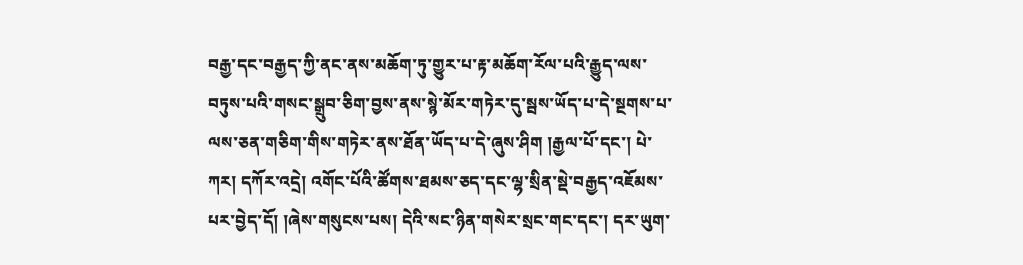བརྒྱ་དང་བརྒྱད་ཀྱི་ནང་ནས་མཆོག་ཏུ་གྱུར་པ་རྟ་མཆོག་རོལ་པའི་རྒྱུད་ལས་བཏུས་པའི་གསང་སྒྲུབ་ཅིག་བྱས་ནས་སྙེ་མོར་གཏེར་དུ་སྦས་ཡོད་པ་དེ་སྔགས་པ་ལས་ཅན་གཅིག་གིས་གཏེར་ནས་ཐོན་ཡོད་པ་དེ་ཞུས་ཤིག །རྒྱལ་པོ་དང་། པེ་ཀར། དཀོར་འདྲེ། འགོང་པོའི་ཚོགས་ཐམས་ཅད་དང་ལྷ་སྲིན་སྡེ་བརྒྱད་འཇོམས་པར་བྱེད་དོ། །ཞེས་གསུངས་པས། དེའི་སང་ཉིན་གསེར་སྲང་གང་དང་། དར་ཡུག་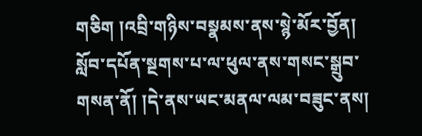གཅིག །འབྲི་གཉིས་བསྣམས་ནས་སྙེ་མོར་བྱོན། སློབ་དཔོན་སྔགས་པ་ལ་ཕུལ་ནས་གསང་སྒྲུབ་གསན་ནོ། །དེ་ནས་ཡང་མནལ་ལམ་བཟུང་ནས།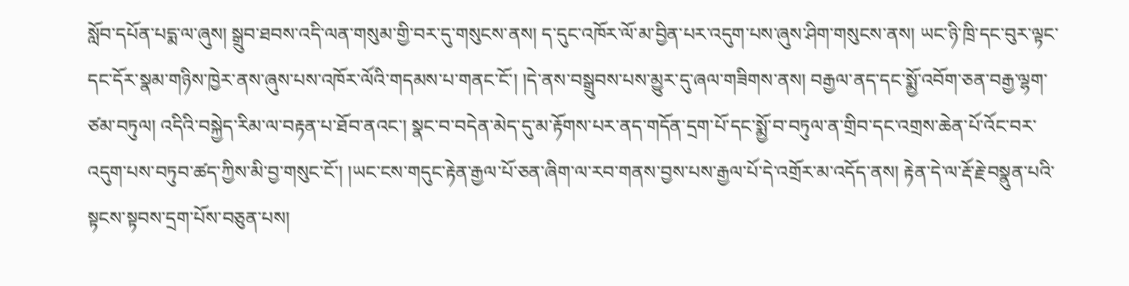སློབ་དཔོན་པདྨ་ལ་ཞུས། སྒྲུབ་ཐབས་འདི་ལན་གསུམ་གྱི་བར་དུ་གསུངས་ནས། ད་དུང་འཁོར་ལོ་མ་བྱིན་པར་འདུག་པས་ཞུས་ཤིག་གསུངས་ནས། ཡང་ཉི་ཁྲི་དང་བུར་ལྟང་དང་དོར་སྣམ་གཉིས་ཁྱེར་ནས་ཞུས་པས་འཁོར་ལོའི་གདམས་པ་གནང་ངོ་། །དེ་ནས་བསྒྲུབས་པས་མྱུར་དུ་ཞལ་གཟིགས་ནས། བརྒྱལ་ནད་དང་སྨྱོ་འབོག་ཅན་བརྒྱ་ལྷག་ཙམ་བཏུལ། འདིའི་བསྐྱེད་རིམ་ལ་བརྟན་པ་ཐོབ་ནའང་། སྣང་བ་བདེན་མེད་དུ་མ་རྟོགས་པར་ནད་གདོན་དྲག་པོ་དང་སྨྱོ་བ་བཏུལ་ན་གྲིབ་དང་འགྲས་ཆེན་པོ་འོང་བར་འདུག་པས་བཏུབ་ཚད་ཀྱིས་མི་བྱ་གསུང་ངོ་། །ཡང་ངས་གདུང་རྟེན་རྒྱལ་པོ་ཅན་ཞིག་ལ་རབ་གནས་བྱས་པས་རྒྱལ་པོ་དེ་འགྲོར་མ་འདོད་ནས། རྟེན་དེ་ལ་རྡོ་རྗེ་བསྣུན་པའི་སྟངས་སྟབས་དྲག་པོས་བཅུན་པས།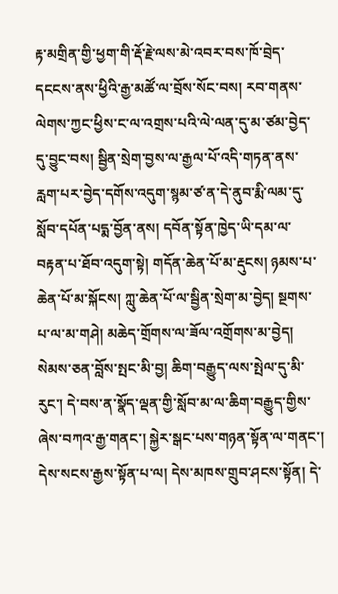རྟ་མགྲིན་གྱི་ཕྱག་གི་རྡོ་རྗེ་ལས་མེ་འབར་བས་ཁོ་བྲེད་དངངས་ནས་ཕྱིའི་རྒྱ་མཚོ་ལ་བྲོས་སོང་བས། རབ་གནས་ལེགས་ཀྱང་ཕྱིས་ང་ལ་འགྲས་པའི་ལེ་ལན་དུ་མ་ཙམ་བྱེད་དུ་བྱུང་བས། སྦྱིན་སྲེག་བྱས་ལ་རྒྱལ་པོ་འདི་གཏན་ནས་རླག་པར་བྱེད་དགོས་འདུག་སྙམ་ཙ་ན་དེ་ནུབ་རྨི་ལམ་དུ་སློབ་དཔོན་པདྨ་བྱོན་ནས། དབོན་སྟོན་ཁྱེད་ཡི་དམ་ལ་བརྟན་པ་ཐོབ་འདུག་སྟེ། གདོན་ཆེན་པོ་མ་རྡུངས། ཉམས་པ་ཆེན་པོ་མ་སྐོངས། ཀླུ་ཆེན་པོ་ལ་སྦྱིན་སྲེག་མ་བྱེད། སྔགས་པ་ལ་མ་གཤེ། མཆེད་གྲོགས་ལ་ཟོལ་འགྲོགས་མ་བྱེད། སེམས་ཅན་བློས་སྤང་མི་བྱ། ཆིག་བརྒྱུད་ལས་སྤེལ་དུ་མི་རུང་། དེ་བས་ན་སྣོད་ལྡན་གྱི་སློབ་མ་ལ་ཆིག་བརྒྱུད་གྱིས་ཞེས་བཀའ་རྒྱ་གནང་། སྐྱེར་སྒང་པས་གཉན་སྟོན་ལ་གནང་། དེས་སངས་རྒྱས་སྟོན་པ་ལ། དེས་མཁས་གྲུབ་ཤངས་སྟོན། དེ་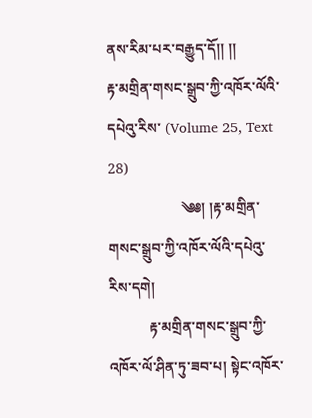ནས་རིམ་པར་བརྒྱུད་དོ།། །།
རྟ་མགྲིན་གསང་སྒྲུབ་ཀྱི་འཁོར་ལོའི་དཔེའུ་རིས་ (Volume 25, Text 28)
                    ༄༅། །རྟ་མགྲིན་གསང་སྒྲུབ་ཀྱི་འཁོར་ལོའི་དཔེའུ་རིས་དགེ།
           རྟ་མགྲིན་གསང་སྒྲུབ་ཀྱི་འཁོར་ལོ་ཤིན་ཏུ་ཟབ་པ། སྟེང་འཁོར་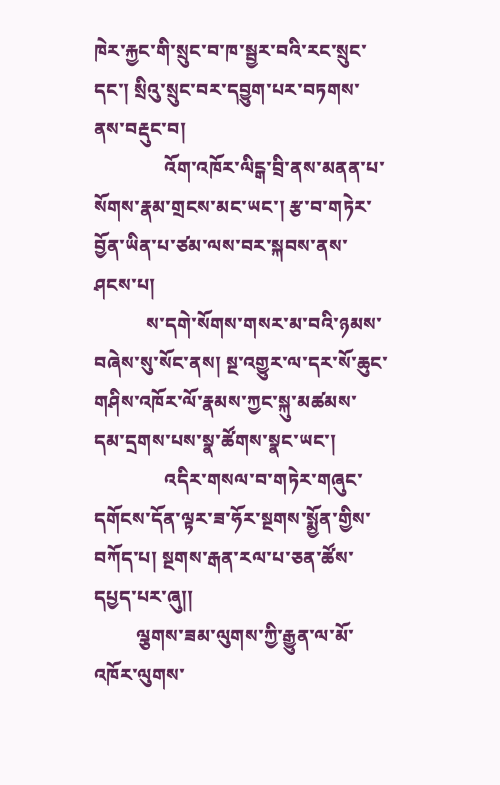ཁེར་རྐྱང་གི་སྲུང་བ་ཁ་སྦྱར་བའི་རང་སྲུང་དང་། སྲིའུ་སྲུང་བར་དབྱུག་པར་བཏགས་ནས་བརྡུང་བ།
               འོག་འཁོར་ལིངྒ་བྲི་ནས་མནན་པ་སོགས་རྣམ་གྲངས་མང་ཡང་། རྩ་བ་གཏེར་བྱོན་ཡིན་པ་ཙམ་ལས་བར་སྐབས་ནས་ཤངས་པ།
           ས་དགེ་སོགས་གསར་མ་བའི་ཉམས་བཞེས་སུ་སོང་ནས། སྔ་འགྱུར་ལ་དར་སོ་ཆུང་གཤིས་འཁོར་ལོ་རྣམས་ཀྱང་སྐུ་མཚམས་དམ་དྲགས་པས་སྣ་ཚོགས་སྣང་ཡང་།
               འདིར་གསལ་བ་གཏེར་གཞུང་དགོངས་དོན་ལྟར་ཟ་ཧོར་སྔགས་སྨྱོན་གྱིས་བཀོད་པ། སྔགས་རྒན་རལ་པ་ཅན་ཚོས་དཔྱད་པར་ཞུ།།
         ལྕགས་ཟམ་ལུགས་ཀྱི་རྒྱུན་ལ་མོ་འཁོར་ལུགས་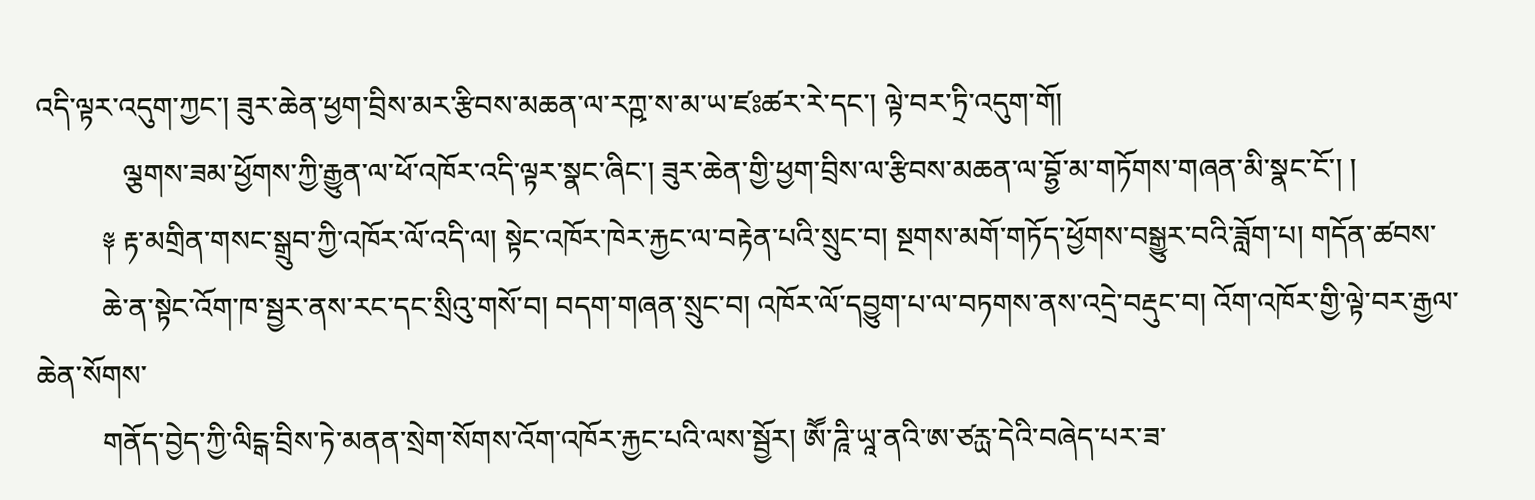འདི་ལྟར་འདུག་ཀྱང་། ཟུར་ཆེན་ཕྱག་བྲིས་མར་རྩིབས་མཆན་ལ་རཀྵ་ས་མ་ཡ་ཛཿཚར་རེ་དང་། ལྟེ་བར་ཏྲི་འདུག་གོ།
            ལྕགས་ཟམ་ཕྱོགས་ཀྱི་རྒྱུན་ལ་ཕོ་འཁོར་འདི་ལྟར་སྣང་ཞིང་། ཟུར་ཆེན་གྱི་ཕྱག་བྲིས་ལ་རྩིབས་མཆན་ལ་བྷྱོ་མ་གཏོགས་གཞན་མི་སྣང་ངོ་། །
         ༈ རྟ་མགྲིན་གསང་སྒྲུབ་ཀྱི་འཁོར་ལོ་འདི་ལ། སྟེང་འཁོར་ཁེར་རྐྱང་ལ་བརྟེན་པའི་སྲུང་བ། སྔགས་མགོ་གཏོད་ཕྱོགས་བསྒྱུར་བའི་ཟློག་པ། གདོན་ཚབས་
         ཆེ་ན་སྟེང་འོག་ཁ་སྦྱར་ནས་རང་དང་སྲིའུ་གསོ་བ། བདག་གཞན་སྲུང་བ། འཁོར་ལོ་དབྱུག་པ་ལ་བཏགས་ནས་འདྲེ་བརྡུང་བ། འོག་འཁོར་གྱི་ལྟེ་བར་རྒྱལ་ཆེན་སོགས་
         གནོད་བྱེད་ཀྱི་ལིངྒ་བྲིས་ཏེ་མནན་སྲེག་སོགས་འོག་འཁོར་རྐྱང་པའི་ལས་སྦྱོར། ཨཽ་ཌཱི་ཡཱ་ནའི་ཨ་ཙརྻ་དེའི་བཞེད་པར་ཟ་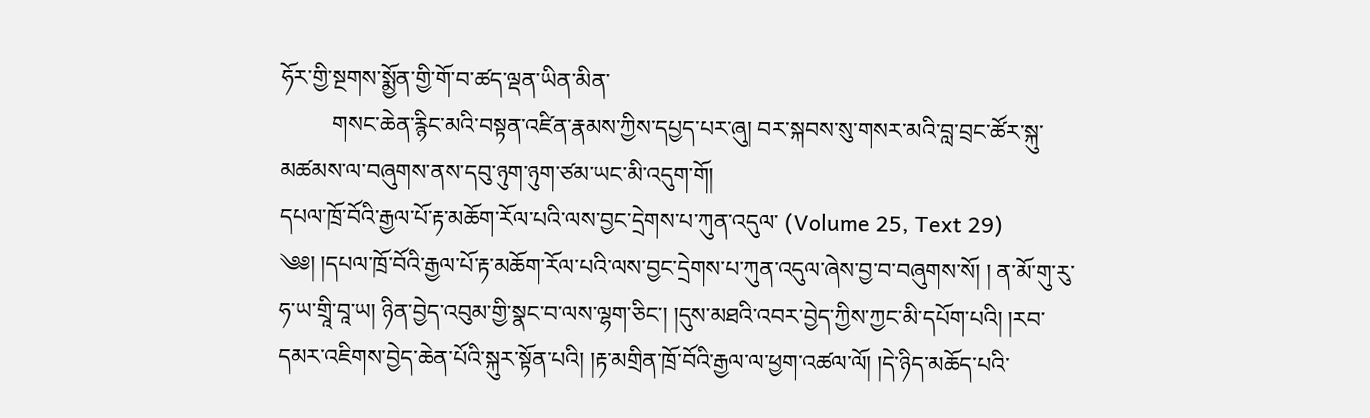ཧོར་གྱི་སྔགས་སྨྱོན་གྱི་གོ་བ་ཚད་ལྡན་ཡིན་མིན་
         གསང་ཆེན་རྙིང་མའི་བསྟན་འཛིན་རྣམས་ཀྱིས་དཔྱད་པར་ཞུ། བར་སྐབས་སུ་གསར་མའི་བླ་བྲང་ཚོར་སྐུ་མཚམས་ལ་བཞུགས་ནས་དབུ་ཉུག་ཉུག་ཙམ་ཡང་མི་འདུག་གོ།
དཔལ་ཁྲོ་བོའི་རྒྱལ་པོ་རྟ་མཆོག་རོལ་པའི་ལས་བྱང་དྲེགས་པ་ཀུན་འདུལ་ (Volume 25, Text 29)
༄༅། །དཔལ་ཁྲོ་བོའི་རྒྱལ་པོ་རྟ་མཆོག་རོལ་པའི་ལས་བྱང་དྲེགས་པ་ཀུན་འདུལ་ཞེས་བྱ་བ་བཞུགས་སོ། ། ན་མོ་གུ་རུ་ཧ་ཡ་གྲཱི་བཱ་ཡ། ཉིན་བྱེད་འབུམ་གྱི་སྣང་བ་ལས་ལྷག་ཅིང་། །དུས་མཐའི་འབར་བྱེད་ཀྱིས་ཀྱང་མི་དཔོག་པའི། །རབ་དམར་འཇིགས་བྱེད་ཆེན་པོའི་སྐུར་སྟོན་པའི། །རྟ་མགྲིན་ཁྲོ་བོའི་རྒྱལ་ལ་ཕྱག་འཚལ་ལོ། །དེ་ཉིད་མཆོད་པའི་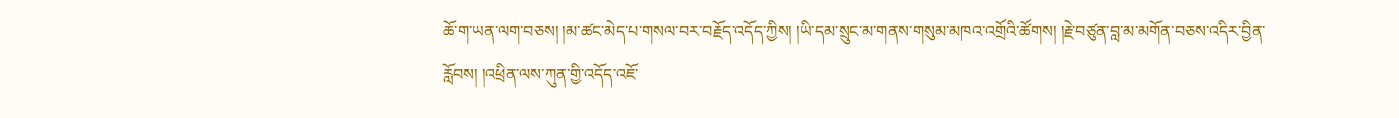ཆོ་ག་ཡན་ལག་བཅས། །མ་ཚང་མེད་པ་གསལ་བར་བརྗོད་འདོད་ཀྱིས། །ཡི་དམ་སྲུང་མ་གནས་གསུམ་མཁའ་འགྲོའི་ཚོགས། །རྗེ་བཙུན་བླ་མ་མགོན་བཅས་འདིར་བྱིན་རློབས། །འཕྲིན་ལས་ཀུན་གྱི་འདོད་འཇོ་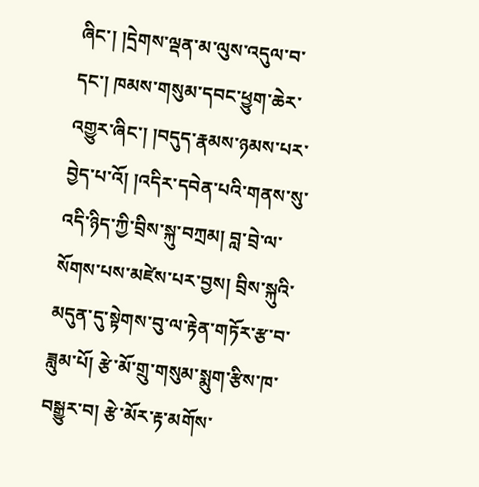ཞིང་། །དྲེགས་ལྡན་མ་ལུས་འདུལ་བ་དང་། ཁམས་གསུམ་དབང་ཕྱུག་ཆེར་འགྱུར་ཞིང་། །བདུད་རྣམས་ཉམས་པར་བྱེད་པ་འོ། །འདིར་དབེན་པའི་གནས་སུ་འདི་ཉིད་ཀྱི་བྲིས་སྐུ་བཀྲམ། བླ་བྲེ་ལ་སོགས་པས་མཛེས་པར་བྱས། བྲིས་སྐུའི་མདུན་དུ་སྟེགས་བུ་ལ་རྟེན་གཏོར་རྩ་བ་ཟླུམ་པོ། རྩེ་མོ་གྲུ་གསུམ་སྨུག་རྩིས་ཁ་བསྒྱུར་བ། རྩེ་མོར་རྟ་མགོས་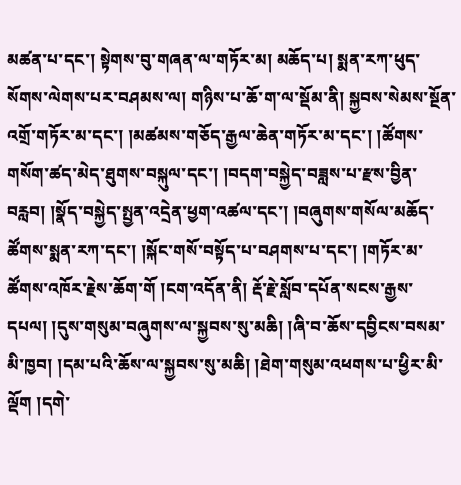མཚན་པ་དང་། སྟེགས་བུ་གཞན་ལ་གཏོར་མ། མཆོད་པ། སྨན་རཀ་ཕུད་སོགས་ལེགས་པར་བཤམས་ལ། གཉིས་པ་ཆོ་ག་ལ་སྡོམ་ནི། སྐྱབས་སེམས་སྔོན་འགྲོ་གཏོར་མ་དང་། །མཚམས་གཅོད་རྒྱལ་ཆེན་གཏོར་མ་དང་། །ཚོགས་གསོག་ཚད་མེད་ཐུགས་བསྐུལ་དང་། །བདག་བསྐྱེད་བཟླས་པ་རྫས་བྱིན་བརླབ། །སྣོད་བསྐྱེད་སྤྱན་འདྲེན་ཕྱག་འཚལ་དང་། །བཞུགས་གསོལ་མཆོད་ཚོགས་སྨན་རཀ་དང་། །སྐོང་གསོ་བསྟོད་པ་བཤགས་པ་དང་། །གཏོར་མ་ཚོགས་འཁོར་རྗེས་ཆོག་གོ །ངག་འདོན་ནི། རྡོ་རྗེ་སློབ་དཔོན་སངས་རྒྱས་དཔལ། །དུས་གསུམ་བཞུགས་ལ་སྐྱབས་སུ་མཆི། །ཞི་བ་ཆོས་དབྱིངས་བསམ་མི་ཁྱབ། །དམ་པའི་ཆོས་ལ་སྐྱབས་སུ་མཆི། །ཐེག་གསུམ་འཕགས་པ་ཕྱིར་མི་ལྡོག །དགེ་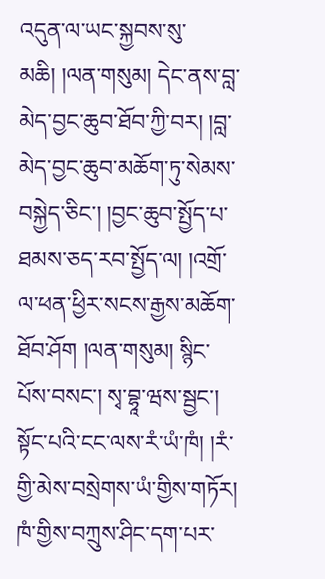འདུན་ལ་ཡང་སྐྱབས་སུ་མཆི། །ལན་གསུམ། དེང་ནས་བླ་མེད་བྱང་ཆུབ་ཐོབ་ཀྱི་བར། །བླ་མེད་བྱང་ཆུབ་མཆོག་ཏུ་སེམས་བསྐྱེད་ཅིང་། །བྱང་ཆུབ་སྤྱོད་པ་ཐམས་ཅད་རབ་སྤྱོད་ལ། །འགྲོ་ལ་ཕན་ཕྱིར་སངས་རྒྱས་མཆོག་ཐོབ་ཤོག །ལན་གསུམ། སྙིང་པོས་བསང་། སྭ་བྷཱ་ཝས་སྦྱང་། སྟོང་པའི་ངང་ལས་རཾ་ཡཾ་ཁཾ། །རཾ་གྱི་མེས་བསྲེགས་ཡཾ་གྱིས་གཏོར། ཁཾ་གྱིས་བཀྲུས་ཤིང་དག་པར་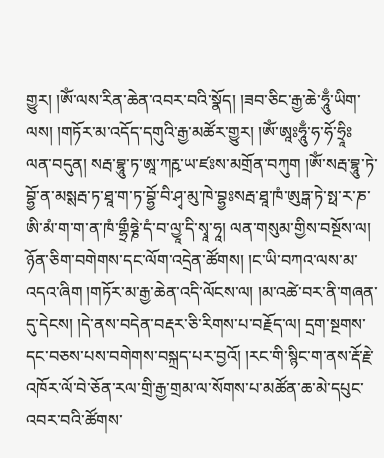གྱུར། །ཨོཾ་ལས་རིན་ཆེན་འབར་བའི་སྣོད། །ཟབ་ཅིང་རྒྱ་ཆེ་ཧཱུྃ་ཡིག་ལས། །གཏོར་མ་འདོད་དགུའི་རྒྱ་མཚོར་གྱུར། །ཨོཾ་ཨཱཿཧཱུྃ་ཧ་ཧོ་ཧྲཱིཿ ལན་བདུན། སརྦ་བྷཱུ་ཏ་ཨཱ་ཀརྵ་ཡ་ཛཿས་མགྲོན་བཀུག །ཨོཾ་སརྦ་བྷཱུ་ཏེ་བྷྱོ་ན་མསྶརྦ་ཏ་ཐཱ་ག་ཏ་བྷྱོ་བི་ཤྭ་མུ་ཁེ་བྷྱཿསརྦ་ཐཱ་ཁཾ་ཨུཏྒ་ཏེ་སྥ་ར་ཎ་ཨི་མཾ་ག་ག་ན་ཁཾ་གྷྲྀཧྞེ་དཾ་བ་ལྱཱ་དི་སྭཱ་ཧཱ། ལན་གསུམ་གྱིས་བསྔོས་ལ། ཉོན་ཅིག་བགེགས་དང་ལོག་འདྲེན་ཚོགས། །ང་ཡི་བཀའ་ལས་མ་འདའ་ཞིག །གཏོར་མ་རྒྱ་ཆེན་འདི་ལོངས་ལ། །མ་འཚེ་བར་ནི་གཞན་དུ་དེངས། །དེ་ནས་བདེན་བརྡར་ཅི་རིགས་པ་བརྗོད་ལ། དྲག་སྔགས་དང་བཅས་པས་བགེགས་བསྐྲད་པར་བྱའོ། །རང་གི་སྙིང་ག་ནས་རྡོ་རྗེ་འཁོར་ལོ་བེ་ཅོན་རལ་གྲི་རྒྱ་གྲམ་ལ་སོགས་པ་མཚོན་ཆ་མེ་དཔུང་འབར་བའི་ཚོགས་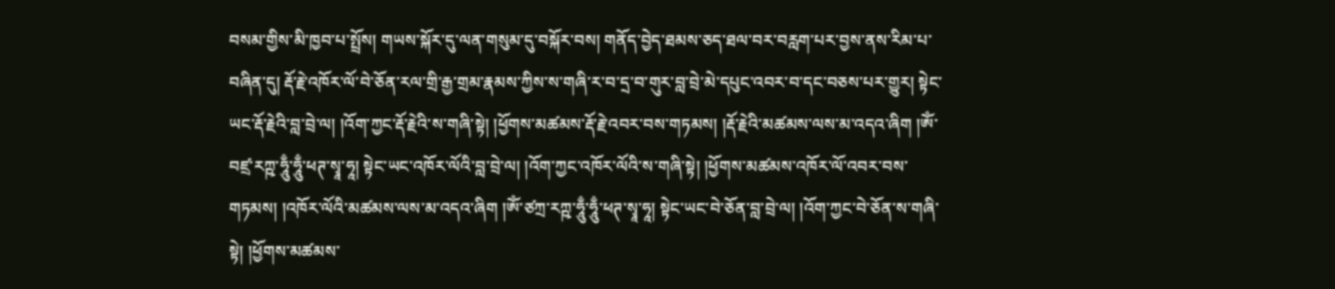བསམ་གྱིས་མི་ཁྱབ་པ་སྤྲོས། གཡས་སྐོར་དུ་ལན་གསུམ་དུ་བསྐོར་བས། གནོད་བྱེད་ཐམས་ཅད་ཐལ་བར་བརླག་པར་བྱས་ནས་རིམ་པ་བཞིན་དུ། རྡོ་རྗེ་འཁོར་ལོ་བེ་ཅོན་རལ་གྲི་རྒྱ་གྲམ་རྣམས་ཀྱིས་ས་གཞི་ར་བ་དྲ་བ་གུར་བླ་བྲེ་མེ་དཔུང་འབར་བ་དང་བཅས་པར་གྱུར། སྟེང་ཡང་རྡོ་རྗེའི་བླ་བྲེ་ལ། །འོག་ཀྱང་རྡོ་རྗེའི་ས་གཞི་སྟེ། །ཕྱོགས་མཚམས་རྡོ་རྗེ་འབར་བས་གཏམས། །རྡོ་རྗེའི་མཚམས་ལས་མ་འདའ་ཞིག །ཨོཾ་བཛྲ་རཀྵ་ཧཱུྃ་ཧཱུྃ་ཕཊ་སྭཱ་ཧཱ། སྟེང་ཡང་འཁོར་ལོའི་བླ་བྲེ་ལ། །འོག་ཀྱང་འཁོར་ལོའི་ས་གཞི་སྟེ། །ཕྱོགས་མཚམས་འཁོར་ལོ་འབར་བས་གཏམས། །འཁོར་ལོའི་མཚམས་ལས་མ་འདའ་ཞིག །ཨོཾ་ཙཀྲ་རཀྵ་ཧཱུྃ་ཧཱུྃ་ཕཊ་སྭཱ་ཧཱ། སྟེང་ཡང་བེ་ཅོན་བླ་བྲེ་ལ། །འོག་ཀྱང་བེ་ཅོན་ས་གཞི་སྟེ། །ཕྱོགས་མཚམས་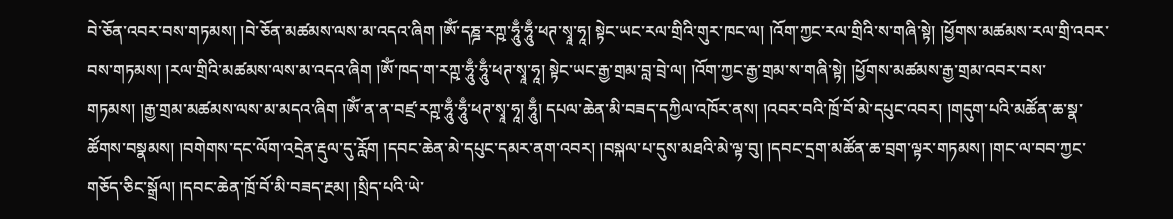བེ་ཅོན་འབར་བས་གཏམས། །བེ་ཅོན་མཚམས་ལས་མ་འདའ་ཞིག །ཨོཾ་དཎྜ་རཀྵ་ཧཱུྃ་ཧཱུྃ་ཕཊ་སྭཱ་ཧཱ། སྟེང་ཡང་རལ་གྲིའི་གུར་ཁང་ལ། །འོག་ཀྱང་རལ་གྲིའི་ས་གཞི་སྟེ། །ཕྱོགས་མཚམས་རལ་གྲི་འབར་བས་གཏམས། །རལ་གྲིའི་མཚམས་ལས་མ་འདའ་ཞིག །ཨོཾ་ཁད་ག་རཀྵ་ཧཱུྃ་ཧཱུྃ་ཕཊ་སྭཱ་ཧཱ། སྟེང་ཡང་རྒྱ་གྲམ་བླ་བྲེ་ལ། །འོག་ཀྱང་རྒྱ་གྲམ་ས་གཞི་སྟེ། །ཕྱོགས་མཚམས་རྒྱ་གྲམ་འབར་བས་གཏམས། །རྒྱ་གྲམ་མཚམས་ལས་མ་མདའ་ཞིག །ཨོཾ་ན་ན་བཛྲ་རཀྵ་ཧཱུྃ་ཧཱུྃ་ཕཊ་སྭཱ་ཧཱ། ཧཱུྃ། དཔལ་ཆེན་མི་བཟད་དཀྱིལ་འཁོར་ནས། །འབར་བའི་ཁྲོ་བོ་མེ་དཔུང་འབར། །གདུག་པའི་མཚོན་ཆ་སྣ་ཚོགས་བསྣམས། །བགེགས་དང་ལོག་འདྲེན་རྡུལ་དུ་རློག །དབང་ཆེན་མེ་དཔུང་དམར་ནག་འབར། །བསྐལ་པ་དུས་མཐའི་མེ་ལྟ་བུ། །དབང་དྲག་མཚོན་ཆ་བྲག་ལྟར་གཏམས། །གང་ལ་བབ་ཀྱང་གཅོད་ཅིང་སྒྲོལ། །དབང་ཆེན་ཁྲོ་བོ་མི་བཟད་རྔམ། །སྲིད་པའི་ཡེ་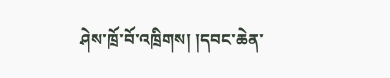ཤེས་ཁྲོ་བོ་འཁྲིགས། །དབང་ཆེན་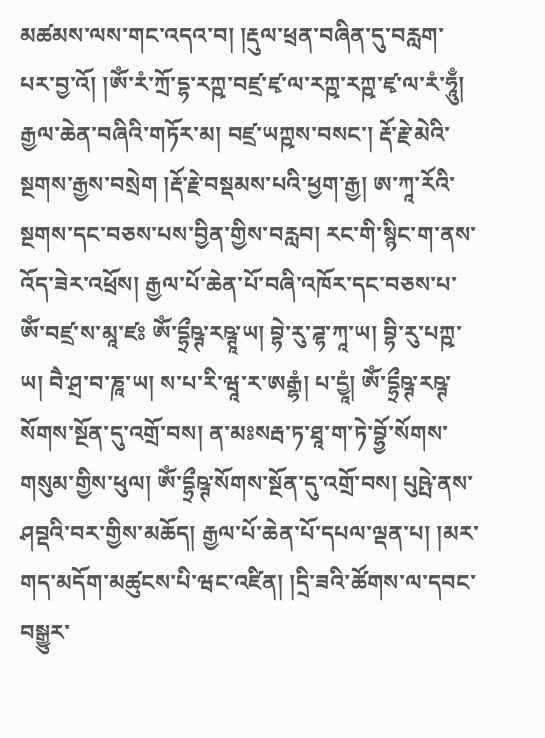མཚམས་ལས་གང་འདའ་བ། །རྡུལ་ཕྲན་བཞིན་དུ་བརླག་པར་བྱ་འོ། །ཨོཾ་རཾ་ཀྲོ་དྷ་རཀྵ་བཛྲ་ཛྭ་ལ་རཀྵ་རཀྵ་ཛྭ་ལ་རཾ་ཧཱུྃ། རྒྱལ་ཆེན་བཞིའི་གཏོར་མ། བཛྲ་ཡཀྵས་བསང་། རྡོ་རྗེ་མེའི་སྔགས་རྒྱས་བསྲེག །རྡོ་རྗེ་བསྡམས་པའི་ཕྱག་རྒྱ། ཨ་ཀཱ་རོའི་སྔགས་དང་བཅས་པས་བྱིན་གྱིས་བརླབ། རང་གི་སྙིང་ག་ནས་འོད་ཟེར་འཕྲོས། རྒྱལ་པོ་ཆེན་པོ་བཞི་འཁོར་དང་བཅས་པ་ཨོཾ་བཛྲ་ས་མཱ་ཛཿ ཨོཾ་དྷྲྀཥྚ་རཥྚཱ་ཡ། བྷེ་རུ་ཌྷ་ཀཱ་ཡ། བྷི་རུ་པཀྵ་ཡ། བཻ་ཤྲ་བ་ཎཱ་ཡ། ས་པ་རི་ཝཱ་ར་ཨརྒྷཾ། པ་དྱཱཾ། ཨོཾ་དྷྲྀཥྚ་རཥྚ་སོགས་སྔོན་དུ་འགྲོ་བས། ན་མཿསརྦ་ཏ་ཐཱ་ག་ཏེ་བྷྱོ་སོགས་གསུམ་གྱིས་ཕུལ། ཨོཾ་དྷྲྀཥྚ་སོགས་སྔོན་དུ་འགྲོ་བས། པུཥྤེ་ནས་ཤབྡའི་བར་གྱིས་མཆོད། རྒྱལ་པོ་ཆེན་པོ་དཔལ་ལྡན་པ། །མར་གད་མདོག་མཚུངས་པི་ཝང་འཛིན། །དྲི་ཟའི་ཚོགས་ལ་དབང་བསྒྱུར་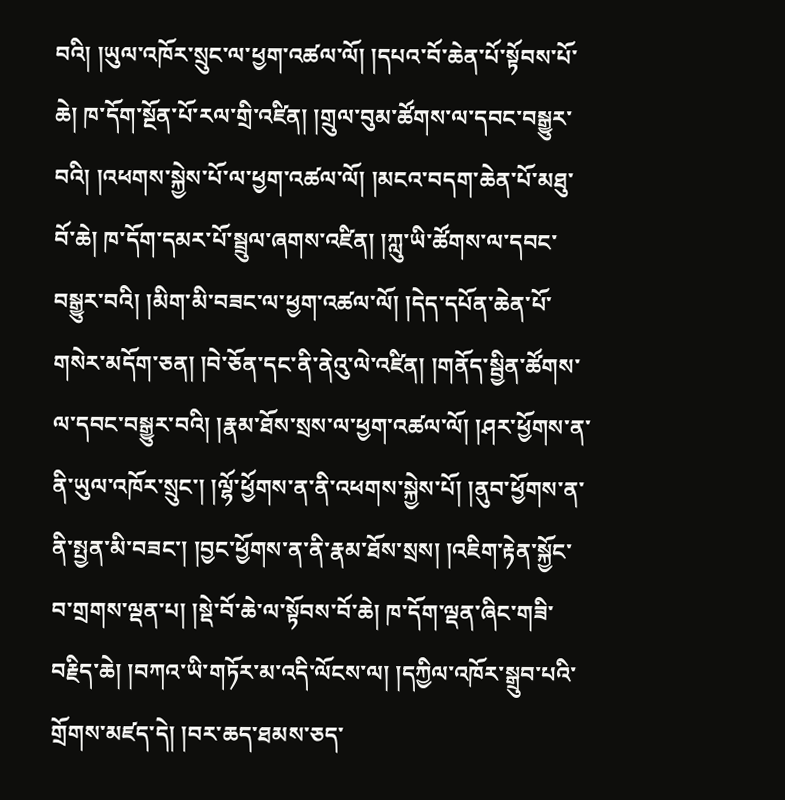བའི། །ཡུལ་འཁོར་སྲུང་ལ་ཕྱག་འཚལ་ལོ། །དཔའ་བོ་ཆེན་པོ་སྟོབས་པོ་ཆེ། ཁ་དོག་སྔོན་པོ་རལ་གྲི་འཛིན། །གྲུལ་བུམ་ཚོགས་ལ་དབང་བསྒྱུར་བའི། །འཕགས་སྐྱེས་པོ་ལ་ཕྱག་འཚལ་ལོ། །མངའ་བདག་ཆེན་པོ་མཐུ་བོ་ཆེ། ཁ་དོག་དམར་པོ་སྦྲུལ་ཞགས་འཛིན། །ཀླུ་ཡི་ཚོགས་ལ་དབང་བསྒྱུར་བའི། །མིག་མི་བཟང་ལ་ཕྱག་འཚལ་ལོ། །དེད་དཔོན་ཆེན་པོ་གསེར་མདོག་ཅན། །བེ་ཅོན་དང་ནི་ནེའུ་ལེ་འཛིན། །གནོད་སྦྱིན་ཚོགས་ལ་དབང་བསྒྱུར་བའི། །རྣམ་ཐོས་སྲས་ལ་ཕྱག་འཚལ་ལོ། །ཤར་ཕྱོགས་ན་ནི་ཡུལ་འཁོར་སྲུང་། །ལྷོ་ཕྱོགས་ན་ནི་འཕགས་སྐྱེས་པོ། །ནུབ་ཕྱོགས་ན་ནི་སྤྱན་མི་བཟང་། །བྱང་ཕྱོགས་ན་ནི་རྣམ་ཐོས་སྲས། །འཇིག་རྟེན་སྐྱོང་བ་གྲགས་ལྡན་པ། །སྡེ་བོ་ཆེ་ལ་སྟོབས་བོ་ཆེ། ཁ་དོག་ལྡན་ཞིང་གཟི་བརྗིད་ཆེ། །བཀའ་ཡི་གཏོར་མ་འདི་ལོངས་ལ། །དཀྱིལ་འཁོར་སྒྲུབ་པའི་གྲོགས་མཛད་དེ། །བར་ཆད་ཐམས་ཅད་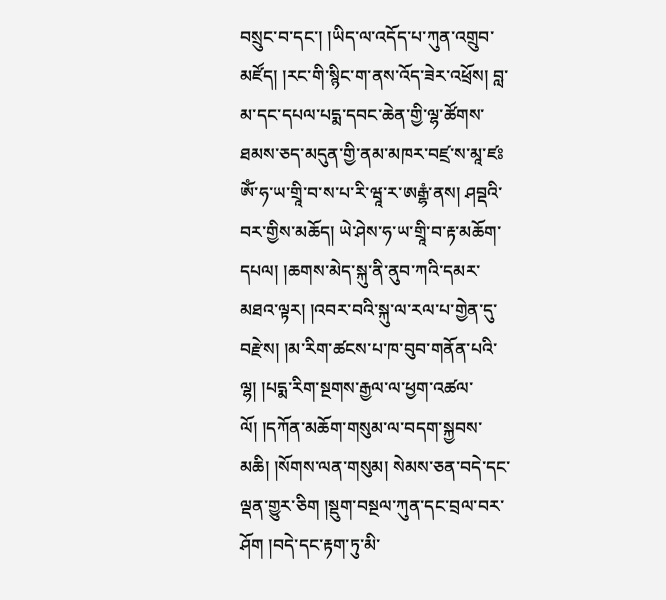བསྲུང་བ་དང་། །ཡིད་ལ་འདོད་པ་ཀུན་འགྲུབ་མཛོད། །རང་གི་སྙིང་ག་ནས་འོད་ཟེར་འཕྲོས། བླ་མ་དང་དཔལ་པདྨ་དབང་ཆེན་གྱི་ལྷ་ཚོགས་ཐམས་ཅད་མདུན་གྱི་ནམ་མཁར་བཛྲ་ས་མཱ་ཛཿ ཨོཾ་ཧ་ཡ་གྲཱི་བ་ས་པ་རི་ཝཱ་ར་ཨརྒྷཾ་ནས། ཤབྡའི་བར་གྱིས་མཆོད། ཡེ་ཤེས་ཧ་ཡ་གྲཱི་བ་རྟ་མཆོག་དཔལ། །ཆགས་མེད་སྐུ་ནི་ནུབ་ཀའི་དམར་མཐའ་ལྟར། །འབར་བའི་སྐུ་ལ་རལ་པ་གྱེན་དུ་བརྫེས། །མ་རིག་ཚངས་པ་ཁ་བུབ་གནོན་པའི་ལྷ། །པདྨ་རིག་སྔགས་རྒྱལ་ལ་ཕྱག་འཚལ་ལོ། །དཀོན་མཆོག་གསུམ་ལ་བདག་སྐྱབས་མཆི། །སོགས་ལན་གསུམ། སེམས་ཅན་བདེ་དང་ལྡན་གྱུར་ཅིག །སྡུག་བསྔལ་ཀུན་དང་བྲལ་བར་ཤོག །བདེ་དང་རྟག་ཏུ་མི་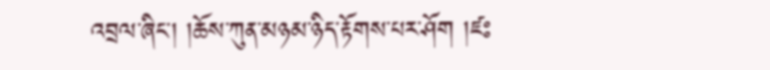འབྲལ་ཞིང་། །ཆོས་ཀུན་མཉམ་ཉིད་རྟོགས་པར་ཤོག །ཛཿ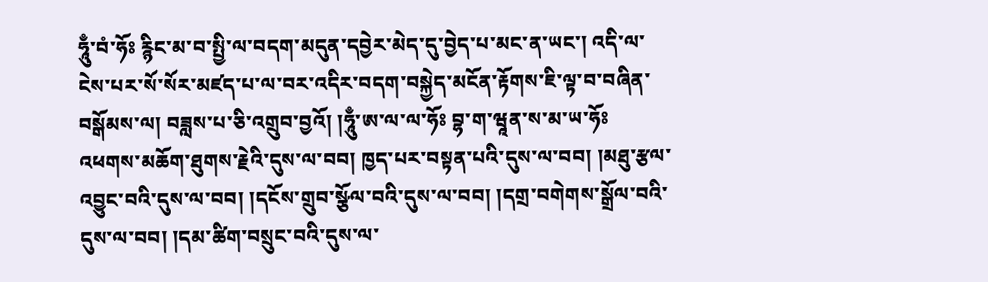ཧཱུྃ་བཾ་ཧོཿ རྙིང་མ་བ་སྤྱི་ལ་བདག་མདུན་དབྱེར་མེད་དུ་བྱེད་པ་མང་ན་ཡང་། འདི་ལ་ངེས་པར་སོ་སོར་མཛད་པ་ལ་བར་འདིར་བདག་བསྐྱེད་མངོན་རྟོགས་ཇི་ལྟ་བ་བཞིན་བསྒོམས་ལ། བཟླས་པ་ཅི་འགྲུབ་བྱའོ། །ཧཱུྃ་ཨ་ལ་ལ་ཧོཿ བྷ་ག་ཝཱན་ས་མ་ཡ་ཧོཿ འཕགས་མཆོག་ཐུགས་རྗེའི་དུས་ལ་བབ། ཁྱད་པར་བསྟན་པའི་དུས་ལ་བབ། །མཐུ་རྩལ་འབྱུང་བའི་དུས་ལ་བབ། །དངོས་གྲུབ་སྩོལ་བའི་དུས་ལ་བབ། །དགྲ་བགེགས་སྒྲོལ་བའི་དུས་ལ་བབ། །དམ་ཚིག་བསྲུང་བའི་དུས་ལ་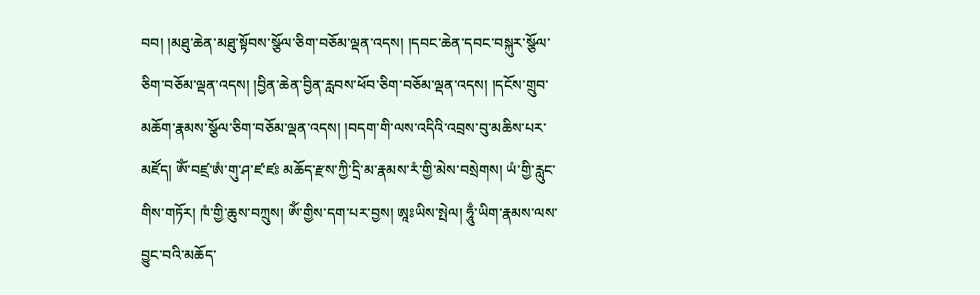བབ། །མཐུ་ཆེན་མཐུ་སྟོབས་སྩོལ་ཅིག་བཅོམ་ལྡན་འདས། །དབང་ཆེན་དབང་བསྐུར་སྩོལ་ཅིག་བཅོམ་ལྡན་འདས། །བྱིན་ཆེན་བྱིན་རླབས་ཕོབ་ཅིག་བཅོམ་ལྡན་འདས། །དངོས་གྲུབ་མཆོག་རྣམས་སྩོལ་ཅིག་བཅོམ་ལྡན་འདས། །བདག་གི་ལས་འདིའི་འབྲས་བུ་མཆིས་པར་མཛོད། ཨོཾ་བཛྲ་ཨཾ་གུ་ཤ་ཛ་ཛཿ མཆོད་རྫས་ཀྱི་དྲི་མ་རྣམས་རཾ་གྱི་མེས་བསྲེགས། ཡཾ་གྱི་རླུང་གིས་གཏོར། ཁཾ་གྱི་ཆུས་བཀྲུས། ཨོཾ་གྱིས་དག་པར་བྱས། ཨཱཿཡིས་སྤེལ། ཧཱུྃ་ཡིག་རྣམས་ལས་བྱུང་བའི་མཆོད་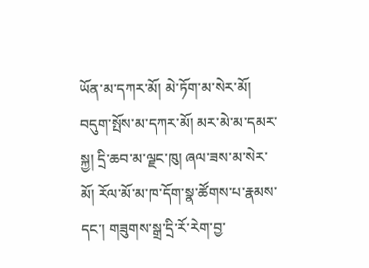ཡོན་མ་དཀར་མོ། མེ་ཏོག་མ་སེར་མོ། བདུག་སྤོས་མ་དཀར་མོ། མར་མེ་མ་དམར་སྐྱ། དྲི་ཆབ་མ་ལྗང་ཁུ། ཞལ་ཟས་མ་སེར་མོ། རོལ་མོ་མ་ཁ་དོག་སྣ་ཚོགས་པ་རྣམས་དང་། གཟུགས་སྒྲ་དྲི་རོ་རེག་བྱ་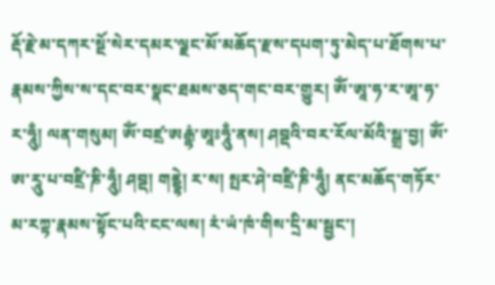རྡོ་རྗེ་མ་དཀར་སྔོ་སེར་དམར་ལྗང་མོ་མཆོད་རྫས་དཔག་ཏུ་མེད་པ་ཐོགས་པ་རྣམས་ཀྱིས་ས་དང་བར་སྣང་ཐམས་ཅད་གང་བར་གྱུར། ཨོཾ་ཨཱ་ཧ་ར་ཨཱ་ཧ་ར་ཧཱུྃ། ལན་གསུམ། ཨོཾ་བཛྲ་ཨརྒྷཾ་ཨཱཿཧཱུྃ་ནས། ཤབྡའི་བར་རོལ་མོའི་སྒྲ་བྱ། ཨོཾ་ཨ་རཱུ་པ་བཛྲི་ཎི་ཧཱུྃ། ཤབྡ། གནྡྷེ། ར་ས། སྤར་ཤེ་བཛྲི་ཎི་ཧཱུྃ། ནང་མཆོད་གཏོར་མ་རཀྟ་རྣམས་སྟོང་པའི་ངང་ལས། རཾ་ཡཾ་ཁཾ་གིས་དྲི་མ་སྦྱང་།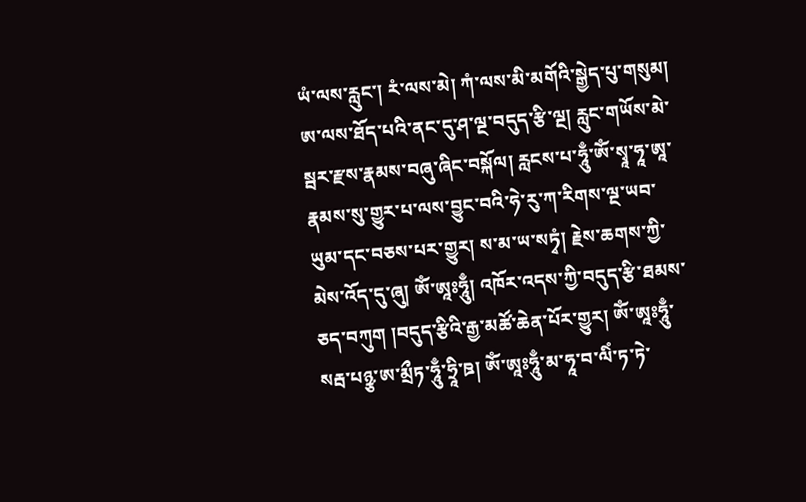ཡཾ་ལས་རླུང་། རཾ་ལས་མེ། ཀཾ་ལས་མི་མགོའི་སྒྱེད་པུ་གསུམ། ཨ་ལས་ཐོད་པའི་ནང་དུ་ཤ་ལྔ་བདུད་རྩི་ལྔ། རླུང་གཡོས་མེ་སྦར་རྫས་རྣམས་བཞུ་ཞིང་བསྐོལ། རླངས་པ་ཧཱུྃ་ཨོཾ་སྭཱ་ཧཱ་ཨཱ་རྣམས་སུ་གྱུར་པ་ལས་བྱུང་བའི་ཧེ་རུ་ཀ་རིགས་ལྔ་ཡབ་ཡུམ་དང་བཅས་པར་གྱུར། ས་མ་ཡ་སཏྭཾ། རྗེས་ཆགས་ཀྱི་མེས་འོད་དུ་ཞུ། ཨོཾ་ཨཱཿཧཱུྃ། འཁོར་འདས་ཀྱི་བདུད་རྩི་ཐམས་ཅད་བཀུག །བདུད་རྩིའི་རྒྱ་མཚོ་ཆེན་པོར་གྱུར། ཨོཾ་ཨཱཿཧཱུྃ་སརྦ་པཉྩ་ཨ་མྲྀཏ་ཧཱུྃ་ཧྲཱི་ཋ། ཨོཾ་ཨཱཿཧཱུྃ་མ་ཧཱ་བ་ལིཾ་ཏ་ཏེ་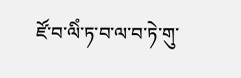ཛོ་བ་ལིཾ་ཏ་བ་ལ་བ་ཏེ་གུ་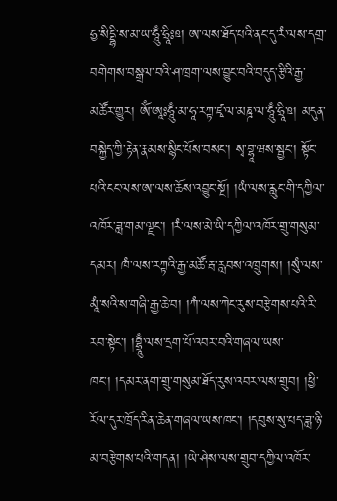ཧྱ་སིདྡྷི་ས་མ་ཡ་ཧཱུྃ་ཧྲཱིཿཋ། ཨ་ལས་ཐོད་པའི་ནང་དུ་རཾ་ལས་དགྲ་བགེགས་བསྒྲལ་བའི་ཤ་ཁྲག་ལས་བྱུང་བའི་བདུད་རྩིའི་རྒྱ་མཚོར་གྱུར། ཨོཾ་ཨཱཿཧཱུྃ་མ་ཧཱ་རཀྟ་ཛྭ་ལ་མཎྜ་ལ་ཧཱུྃ་ཧྲཱི་ཋ། མདུན་བསྐྱེད་ཀྱི་རྟེན་རྣམས་སྙིང་པོས་བསང་། སྭ་བྷཱ་ཝས་སྦྱང་། སྟོང་པའི་ངང་ལས་ཨ་ལས་ཆོས་འབྱུང་སྔོ། །ཡཾ་ལས་རླུང་གི་དཀྱིལ་འཁོར་ཟླ་གམ་ལྗང་། །རཾ་ལས་མེ་ཡི་དཀྱིལ་འཁོར་གྲུ་གསུམ་དམར། ཁཾ་ལས་རཀྟའི་རྒྱ་མཚོ་རྦ་རླབས་འཁྲུགས། །སུཾ་ལས་མཱཾ་སའི་ས་གཞི་རྒྱ་ཆེ་བ། །ཀཾ་ལས་ཀེང་རུས་བརྩེགས་པའི་རི་རབ་སྟེང་། །བྷྲཱུྃ་ལས་དྲག་པོ་འབར་བའི་གཞལ་ཡས་ཁང་། །དམར་ནག་གྲུ་གསུམ་ཐོད་རུས་འབར་ལས་གྲུབ། །ཕྱི་རོལ་དུར་ཁྲོད་རིན་ཆེན་གཞལ་ཡས་ཁང་། །དབུས་སུ་པད་ཟླ་ཉི་མ་བརྩེགས་པའི་གདན། །ཡེ་ཤེས་ལས་གྲུབ་དཀྱིལ་འཁོར་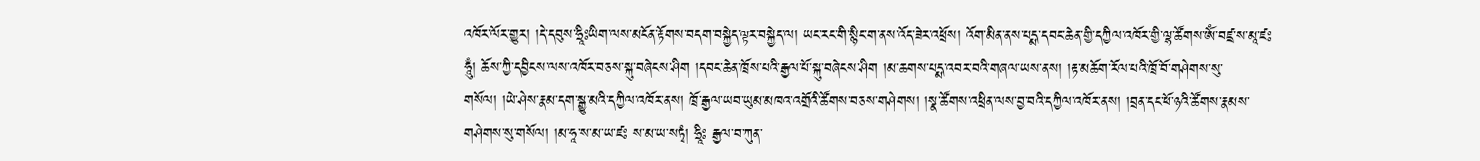འཁོར་ལོར་གྱུར། །དེ་དབུས་ཧྲཱིཿཡིག་ལས་མངོན་རྟོགས་བདག་བསྐྱེད་ལྟར་བསྐྱེད་ལ། ཡང་རང་གི་སྙིང་ག་ནས་འོད་ཟེར་འཕྲོས། འོག་མིན་ནས་པདྨ་དབང་ཆེན་གྱི་དཀྱིལ་འཁོར་གྱི་ལྷ་ཚོགས་ཨོཾ་བཛྲ་ས་མཱ་ཛཿ ཧཱུྃ། ཆོས་ཀྱི་དབྱིངས་ལས་འཁོར་བཅས་སྐུ་བཞེངས་ཤིག །དབང་ཆེན་ཁྲོས་པའི་རྒྱལ་པོ་སྐུ་བཞེངས་ཤིག །མ་ཆགས་པདྨ་འབར་བའི་གཞལ་ཡས་ནས། །རྟ་མཆོག་རོལ་པའི་ཁྲོ་བོ་གཤེགས་སུ་གསོལ། །ཡེ་ཤེས་རྣམ་དག་སྒྱུ་མའི་དཀྱིལ་འཁོར་ནས། ཁྲོ་རྒྱལ་ཡབ་ཡུམ་མཁའ་འགྲོའི་ཚོགས་བཅས་གཤེགས། །སྣ་ཚོགས་འཕྲིན་ལས་བྱ་བའི་དཀྱིལ་འཁོར་ནས། །བྲན་དང་ཕོ་ཉའི་ཚོགས་རྣམས་གཤེགས་སུ་གསོལ། །མ་ཧཱ་ས་མ་ཡ་ཛཿ ས་མ་ཡ་སཏྭཾ། ཧྲཱིཿ རྒྱལ་བ་ཀུན་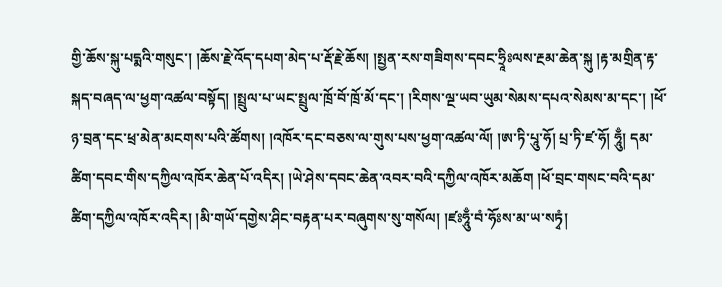གྱི་ཆོས་སྐུ་པདྨའི་གསུང་། །ཆོས་རྗེ་འོད་དཔག་མེད་པ་རྡོ་རྗེ་ཆོས། །སྤྱན་རས་གཟིགས་དབང་ཧྲཱིཿལས་རྔམ་ཆེན་སྐུ །རྟ་མགྲིན་རྟ་སྐད་བཞད་ལ་ཕྱག་འཚལ་བསྟོད། །སྤྲུལ་པ་ཡང་སྤྲུལ་ཁྲོ་བོ་ཁྲོ་མོ་དང་། །རིགས་ལྔ་ཡབ་ཡུམ་སེམས་དཔའ་སེམས་མ་དང་། །ཕོ་ཉ་བྲན་དང་ཕྲ་མེན་མངགས་པའི་ཚོགས། །འཁོར་དང་བཅས་ལ་གུས་པས་ཕྱག་འཚལ་ལོ། །ཨ་ཏི་པཱུ་ཧོ། པྲ་ཏི་ཛ་ཧོ། ཧཱུྃ། དམ་ཚིག་དབང་གིས་དཀྱིལ་འཁོར་ཆེན་པོ་འདིར། །ཡེ་ཤེས་དབང་ཆེན་འབར་བའི་དཀྱིལ་འཁོར་མཆོག །ཕོ་བྲང་གསང་བའི་དམ་ཚིག་དཀྱིལ་འཁོར་འདིར། །མི་གཡོ་དགྱེས་ཤིང་བརྟན་པར་བཞུགས་སུ་གསོལ། །ཛཿཧཱུྃ་བཾ་ཧོཿས་མ་ཡ་སཏྭཾ།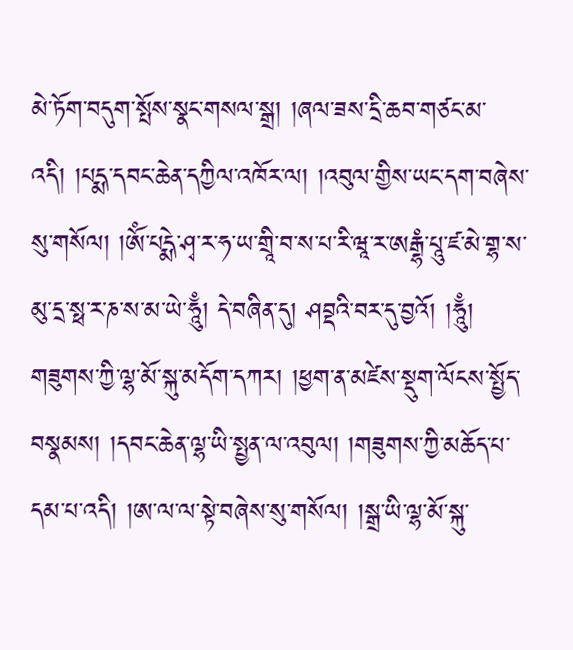མེ་ཏོག་བདུག་སྤོས་སྣང་གསལ་སྒྲ། །ཞལ་ཟས་དྲི་ཆབ་གཙང་མ་འདི། །པདྨ་དབང་ཆེན་དཀྱིལ་འཁོར་ལ། །འབུལ་གྱིས་ཡང་དག་བཞེས་སུ་གསོལ། །ཨོཾ་པདྨེ་ཤྭ་ར་ཧ་ཡ་གྲཱི་བ་ས་པ་རི་ཝཱ་ར་ཨརྒྷཾ་པཱུ་ཛ་མེ་གྷ་ས་མུ་དྲ་སྥ་ར་ཎ་ས་མ་ཡེ་ཧཱུྃ། དེ་བཞིན་དུ། ཤབྡའི་བར་དུ་བྱའོ། །ཧཱུྃ། གཟུགས་ཀྱི་ལྷ་མོ་སྐུ་མདོག་དཀར། །ཕྱག་ན་མཛེས་སྡུག་ལོངས་སྤྱོད་བསྣམས། །དབང་ཆེན་ལྷ་ཡི་སྤྱན་ལ་འབུལ། །གཟུགས་ཀྱི་མཆོད་པ་དམ་པ་འདི། །ཨ་ལ་ལ་སྟེ་བཞེས་སུ་གསོལ། །སྒྲ་ཡི་ལྷ་མོ་སྐུ་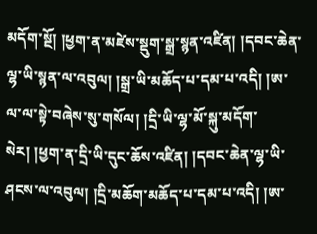མདོག་སྔོ། །ཕྱག་ན་མཛེས་སྡུག་སྒྲ་སྙན་འཛིན། །དབང་ཆེན་ལྷ་ཡི་སྙན་ལ་འབུལ། །སྒྲ་ཡི་མཆོད་པ་དམ་པ་འདི། །ཨ་ལ་ལ་སྟེ་བཞེས་སུ་གསོལ། །དྲི་ཡི་ལྷ་མོ་སྐུ་མདོག་སེར། །ཕྱག་ན་དྲི་ཡི་དུང་ཆོས་འཛིན། །དབང་ཆེན་ལྷ་ཡི་ཤངས་ལ་འབུལ། །དྲི་མཆོག་མཆོད་པ་དམ་པ་འདི། །ཨ་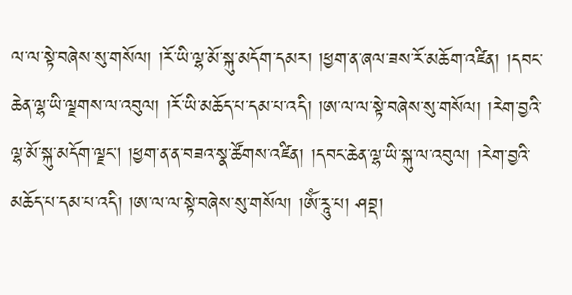ལ་ལ་སྟེ་བཞེས་སུ་གསོལ། །རོ་ཡི་ལྷ་མོ་སྐུ་མདོག་དམར། །ཕྱག་ན་ཞལ་ཟས་རོ་མཆོག་འཛིན། །དབང་ཆེན་ལྷ་ཡི་ལྗགས་ལ་འབུལ། །རོ་ཡི་མཆོད་པ་དམ་པ་འདི། །ཨ་ལ་ལ་སྟེ་བཞེས་སུ་གསོལ། །རེག་བྱའི་ལྷ་མོ་སྐུ་མདོག་ལྗང། །ཕྱག་ན་ན་བཟའ་སྣ་ཚོགས་འཛིན། །དབང་ཆེན་ལྷ་ཡི་སྐུ་ལ་འབུལ། །རེག་བྱའི་མཆོད་པ་དམ་པ་འདི། །ཨ་ལ་ལ་སྟེ་བཞེས་སུ་གསོལ། །ཨོཾ་རཱུ་པ། ཤབྡ།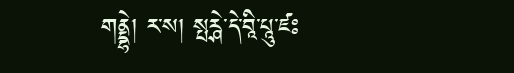གནྡྷེ། ར་ས། སྤརྴེ་དེ་བཱི་པཱུ་ཛཿ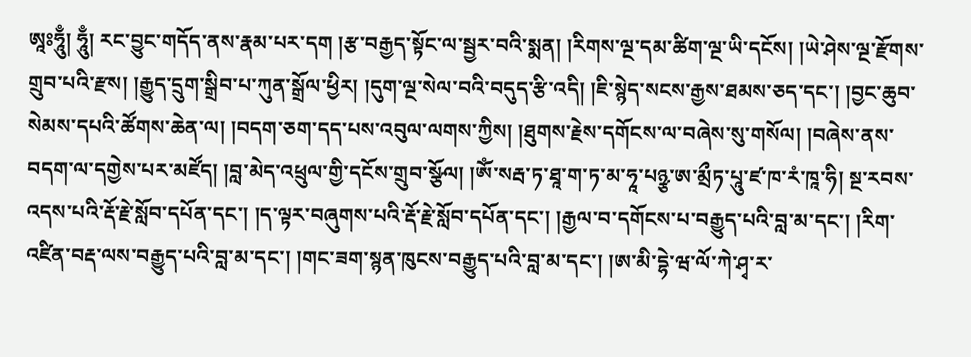ཨཱཿཧཱུྃ། ཧཱུྃ། རང་བྱུང་གདོད་ནས་རྣམ་པར་དག །རྩ་བརྒྱད་སྟོང་ལ་སྦྱར་བའི་སྨན། །རིགས་ལྔ་དམ་ཚིག་ལྔ་ཡི་དངོས། །ཡེ་ཤེས་ལྔ་རྫོགས་གྲུབ་པའི་རྫས། །རྒྱུད་དྲུག་སྒྲིབ་པ་ཀུན་སྒྲོལ་ཕྱིར། །དུག་ལྔ་སེལ་བའི་བདུད་རྩི་འདི། །ཇི་སྙེད་སངས་རྒྱས་ཐམས་ཅད་དང་། །བྱང་ཆུབ་སེམས་དཔའི་ཚོགས་ཆེན་ལ། །བདག་ཅག་དད་པས་འབུལ་ལགས་ཀྱིས། །ཐུགས་རྗེས་དགོངས་ལ་བཞེས་སུ་གསོལ། །བཞེས་ནས་བདག་ལ་དགྱེས་པར་མཛོད། །བླ་མེད་འཕྲུལ་གྱི་དངོས་གྲུབ་སྩོལ། །ཨོཾ་སརྦ་ཏ་ཐཱ་ག་ཏ་མ་ཧཱ་པཉྩ་ཨ་མྲྀཏ་པཱུ་ཛ་ཁ་རཾ་ཁཱ་ཧི། སྔ་རབས་འདས་པའི་རྡོ་རྗེ་སློབ་དཔོན་དང་། །ད་ལྟར་བཞུགས་པའི་རྡོ་རྗེ་སློབ་དཔོན་དང་། །རྒྱལ་བ་དགོངས་པ་བརྒྱུད་པའི་བླ་མ་དང་། །རིག་འཛིན་བརྡ་ལས་བརྒྱུད་པའི་བླ་མ་དང་། །གང་ཟག་སྙན་ཁུངས་བརྒྱུད་པའི་བླ་མ་དང་། །ཨ་མི་དྷེ་ཝ་ལོ་ཀེ་ཤྭ་ར་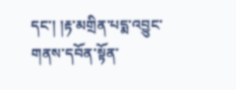དང་། །རྟ་མགྲིན་པདྨ་འབྱུང་གནས་དབོན་སྟོན་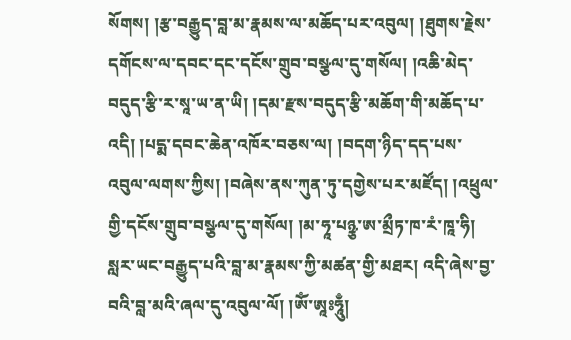སོགས། །རྩ་བརྒྱུད་བླ་མ་རྣམས་ལ་མཆོད་པར་འབུལ། །ཐུགས་རྗེས་དགོངས་ལ་དབང་དང་དངོས་གྲུབ་བསྩལ་དུ་གསོལ། །འཆི་མེད་བདུད་རྩི་ར་སཱ་ཡ་ན་ཡི། །དམ་རྫས་བདུད་རྩི་མཆོག་གི་མཆོད་པ་འདི། །པདྨ་དབང་ཆེན་འཁོར་བཅས་ལ། །བདག་ཉིད་དད་པས་འབུལ་ལགས་ཀྱིས། །བཞེས་ནས་ཀུན་ཏུ་དགྱེས་པར་མཛོད། །འཕྲུལ་གྱི་དངོས་གྲུབ་བསྩལ་དུ་གསོལ། །མ་ཧཱ་པཉྩ་ཨ་མྲྀཏ་ཁ་རཾ་ཁཱ་ཧི། སླར་ཡང་བརྒྱུད་པའི་བླ་མ་རྣམས་ཀྱི་མཚན་གྱི་མཐར། འདི་ཞེས་བྱ་བའི་བླ་མའི་ཞལ་དུ་འབུལ་ལོ། །ཨོཾ་ཨཱཿཧཱུྃ།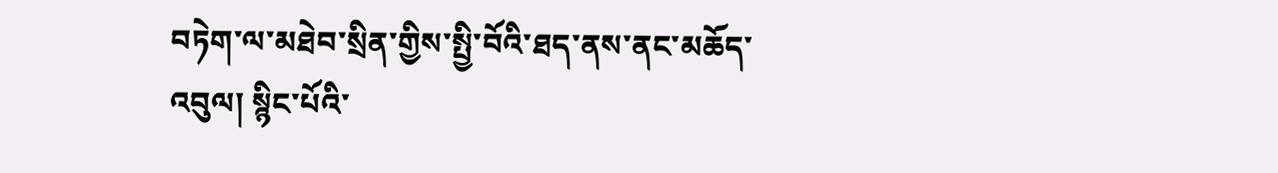བཏེག་ལ་མཐེབ་སྲིན་གྱིས་སྤྱི་བོའི་ཐད་ནས་ནང་མཆོད་འབུལ། སྙིང་པོའི་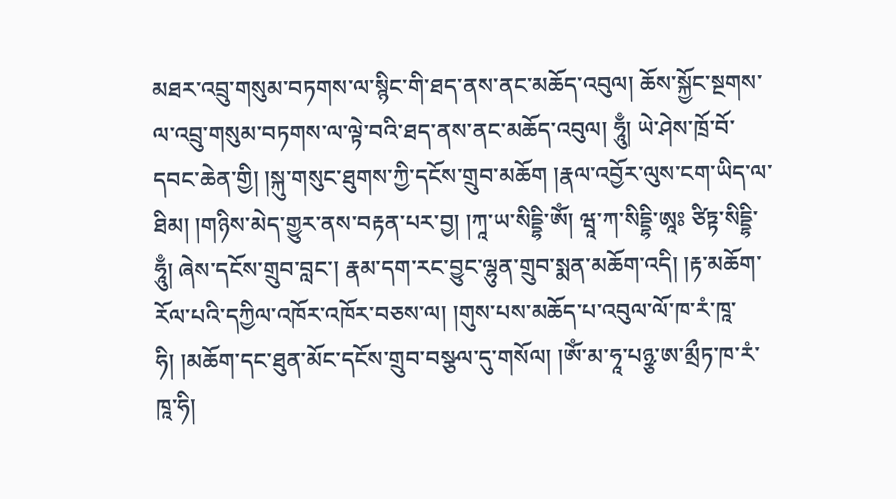མཐར་འབྲུ་གསུམ་བཏགས་ལ་སྙིང་གི་ཐད་ནས་ནང་མཆོད་འབུལ། ཆོས་སྐྱོང་སྔགས་ལ་འབྲུ་གསུམ་བཏགས་ལ་ལྟེ་བའི་ཐད་ནས་ནང་མཆོད་འབུལ། ཧཱུྃ། ཡེ་ཤེས་ཁྲོ་བོ་དབང་ཆེན་གྱི། །སྐུ་གསུང་ཐུགས་ཀྱི་དངོས་གྲུབ་མཆོག །རྣལ་འབྱོར་ལུས་ངག་ཡིད་ལ་ཐིམ། །གཉིས་མེད་གྱུར་ནས་བརྟན་པར་བྱ། །ཀཱ་ཡ་སིདྡྷི་ཨོཾ། ཝཱ་ཀ་སིདྡྷི་ཨཱཿ ཙིཏྟ་སིདྡྷི་ཧཱུྃ། ཞེས་དངོས་གྲུབ་བླང་། རྣམ་དག་རང་བྱུང་ལྷུན་གྲུབ་སྨན་མཆོག་འདི། །རྟ་མཆོག་རོལ་པའི་དཀྱིལ་འཁོར་འཁོར་བཅས་ལ། །གུས་པས་མཆོད་པ་འབུལ་ལོ་ཁ་རཾ་ཁཱ་ཧི། །མཆོག་དང་ཐུན་མོང་དངོས་གྲུབ་བསྩལ་དུ་གསོལ། །ཨོཾ་མ་ཧཱ་པཉྩ་ཨ་མྲྀཏ་ཁ་རཾ་ཁཱ་ཧི།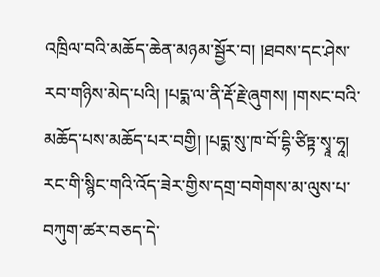འཁྲིལ་བའི་མཆོད་ཆེན་མཉམ་སྦྱོར་བ། །ཐབས་དང་ཤེས་རབ་གཉིས་མེད་པའི། །པདྨ་ལ་ནི་རྡོ་རྗེ་ཞུགས། །གསང་བའི་མཆོད་པས་མཆོད་པར་བགྱི། །པདྨ་སུ་ཁ་བོ་དྷི་ཙིཏྟ་སྭཱ་ཧཱ། རང་གི་སྙིང་གའི་འོད་ཟེར་གྱིས་དགྲ་བགེགས་མ་ལུས་པ་བཀུག་ཚར་བཅད་དེ་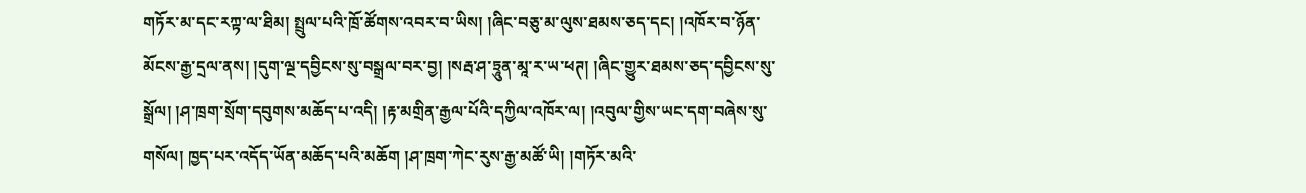གཏོར་མ་དང་རཀྟ་ལ་ཐིམ། སྤྲུལ་པའི་ཁྲོ་ཚོགས་འབར་བ་ཡིས། །ཞིང་བཅུ་མ་ལུས་ཐམས་ཅད་དང། །འཁོར་བ་ཉོན་མོངས་རྒྱ་དྲལ་ནས། །དུག་ལྔ་དབྱིངས་སུ་བསྒྲལ་བར་བྱ། །སརྦ་ཤ་ཏྲཱུན་མཱ་ར་ཡ་ཕཊ། །ཞིང་གྱུར་ཐམས་ཅད་དབྱིངས་སུ་སྒྲོལ། །ཤ་ཁྲག་སྲོག་དབུགས་མཆོད་པ་འདི། །རྟ་མགྲིན་རྒྱལ་པོའི་དཀྱིལ་འཁོར་ལ། །འབུལ་གྱིས་ཡང་དག་བཞེས་སུ་གསོལ། ཁྱད་པར་འདོད་ཡོན་མཆོད་པའི་མཆོག །ཤ་ཁྲག་ཀེང་རུས་རྒྱ་མཚོ་ཡི། །གཏོར་མའི་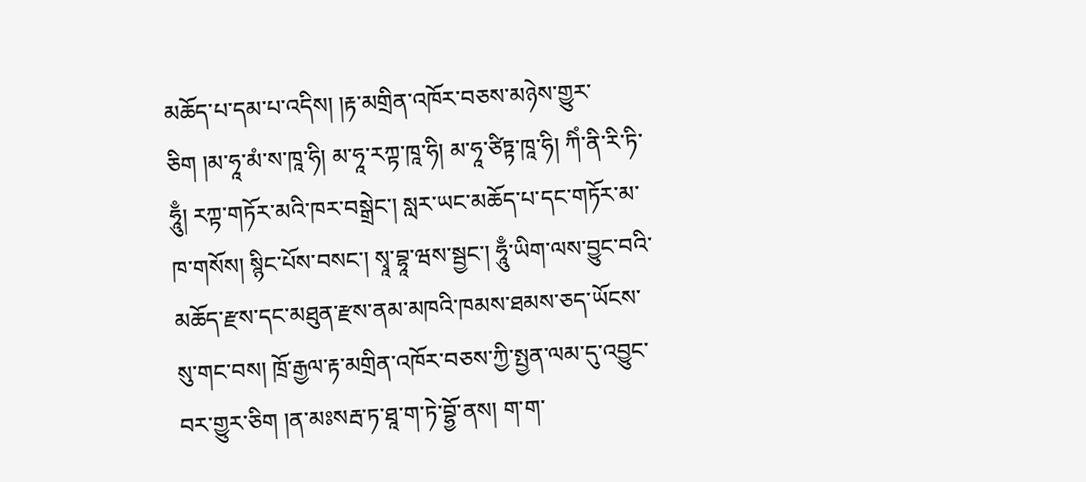མཆོད་པ་དམ་པ་འདིས། །རྟ་མགྲིན་འཁོར་བཅས་མཉེས་གྱུར་ཅིག །མ་ཧཱ་མཾ་ས་ཁཱ་ཧི། མ་ཧཱ་རཀྟ་ཁཱ་ཧི། མ་ཧཱ་ཙིཏྟ་ཁཱ་ཧི། ཀིཾ་ནི་རི་ཏི་ཧཱུྃ། རཀྟ་གཏོར་མའི་ཁར་བསྒྲེང་། སླར་ཡང་མཆོད་པ་དང་གཏོར་མ་ཁ་གསོས། སྙིང་པོས་བསང་། སྭཱ་བྷཱ་ཝས་སྦྱང་། ཧཱུྃ་ཡིག་ལས་བྱུང་བའི་མཆོད་རྫས་དང་མཐུན་རྫས་ནམ་མཁའི་ཁམས་ཐམས་ཅད་ཡོངས་སུ་གང་བས། ཁྲོ་རྒྱལ་རྟ་མགྲིན་འཁོར་བཅས་ཀྱི་སྤྱན་ལམ་དུ་འབྱུང་བར་གྱུར་ཅིག །ན་མཿསརྦ་ཏ་ཐཱ་ག་ཏེ་བྷྱོ་ནས། ག་ག་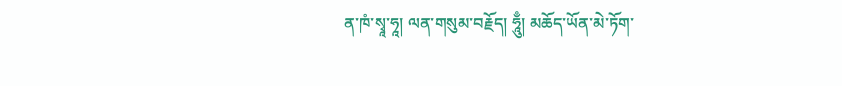ན་ཁཾ་སྭཱ་ཧཱ། ལན་གསུམ་བརྗོད། ཧཱུྃ། མཆོད་ཡོན་མེ་ཏོག་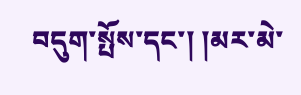བདུག་སྤོས་དང་། །མར་མེ་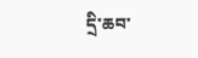དྲི་ཆབ་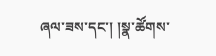ཞལ་ཟས་དང་། །སྣ་ཚོགས་